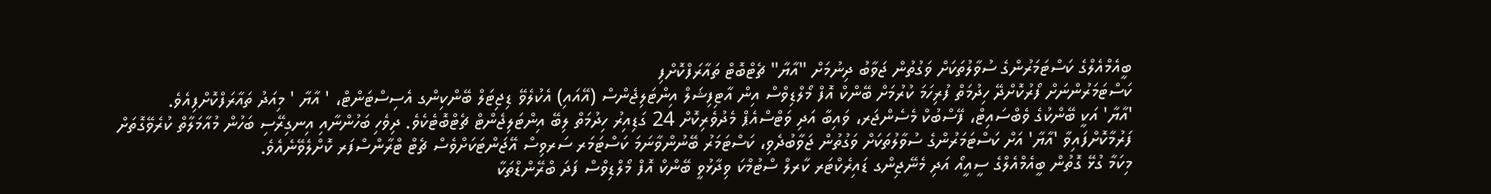ބީއެމްއެލްގެ ކަސްޓަމަރުންގެ ސުވާލުތަކަށް ވަގުތުން ޖަވާބު ދިނުމަށް "އާޔާ" ޗެޓްބޮޓް ތައާރަފްކޮށްފި
ކަސްޓަމަރުންނަށް ފޯރުކޮށްދޭ ހިދުމަތް ފުރިހަމަ ކުރުމަށް ބޭންކް އޮފް މޯލްޑިވްސް އިން އާޓިފިޝަލް އިންޓަލިޖެންސް (އޭއައި) އެކުލެވޭ ޑިޖިޓަލް ބޭންކިންގ އެސިސްޓަންޓް، ' އާޔާ ' މިއަދު ތައާރަފްކޮށްފިއެވެ.
'އާޔާ' އަކީ ބޭންކުގެ ވެބްސައިޓް، ފޭސްބުކް މެސެންޖަރ، ވައިބާ އަދި ވަޓްސްއެޕް މެދުވެރިކޮށް 24 ގަޑިއިރު ހިދުމަތް ލިބޭ އިންޓަލިޖެންޓް ޗެޓްބޮޓެކެވެ. ދިވެހި ބަހުންނާއި އިނގިރޭސި ބަހުން މުއާމަލާތް ކުރެވޭގޮތަށް ފަރުމާކޮށްފައިވާ 'އާޔާ' އަށް ކަސްޓަމަރުންގެ ސުވާލުތަކަށް ވަގުތުން ޖަވާބުދެވި، ކަސްޓަމަރު ބޭނުންވާނަމަ ކަސްޓަމަރ ސަރވިސް އޭޖަންޓަކަށްވެސް ޗެޓް ޓްރާންސްފަރ ކޮށްލެވޭނެއެވެ.
މިކަމާ ގުޅޭ ގޮތުން ބީއެމްއެލްގެ ސީއީއޯ އަދި މެނޭޖިންގ ޑައިރެކްޓަރ ކާރލް ސްޓުމްކަ ވިދާޅުވީ ބޭންކް އޮފް މޯލްޑިވްސް ފަދަ ބްރޭންޑްތަކާ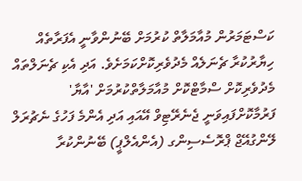ކަސްޓަމަރުން މުއާމަލާތް ކުރުމަށް ބޭނުންވާނީ އެފަރާތެއް ހިޔާރުކުރާ ޗެނަލެއް މެދުވެރިކޮށްކަމަށެވެ. އަދި އެކި ޗެނަލްތައް މެދުވެރިކޮށް ސްމާޓްކޮށް މުއާމަލާތްކުރުމަށް 'އާޔާ' ފަރުމާކޮށްފައިވަނީ ޖެނެރޭޓިވް އޭއައި އަދި އެންމެ ފަހުގެ ނެޗުރަލް ލޭންގުއޭޖް ޕްރޮސެސިންގ (އެންއެލްޕީ) ބޭނުންކުރާ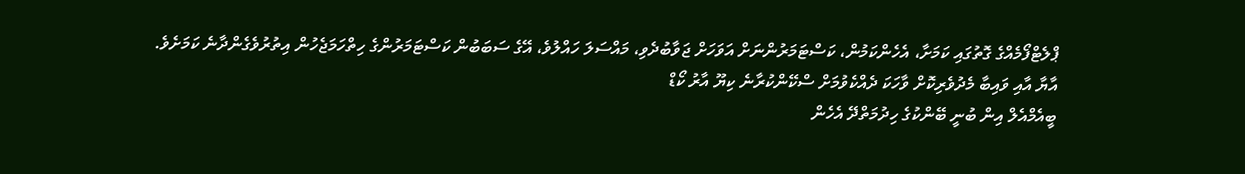ޕްލެޓްފޯމެއްގެ ގޮތުގައި ކަމަށާ، އެހެންކަމުން، ކަސްޓަމަރުންނަށް އަވަހަށް ޖަވާބުދެވި، މައްސަލަ ހައްލުވެ، އޭގެ ސަބަބުން ކަސްޓަމަރުންގެ ހިތްހަމަޖެހުން އިތުރުވެގެންދާނެ ކަމަށެވެ.
އާޔާ އާއި ވައިބާ މެދުވެރިކޮށް ވާހަކަ ދެއްކެވުމަށް ސްކޭންކުރާނެ ކިޔޫ އާރު ކޯޑް
ބީއެމްއެލް އިން ބުނީ ބޭންކުގެ ހިދުމަތްދޭ އެހެން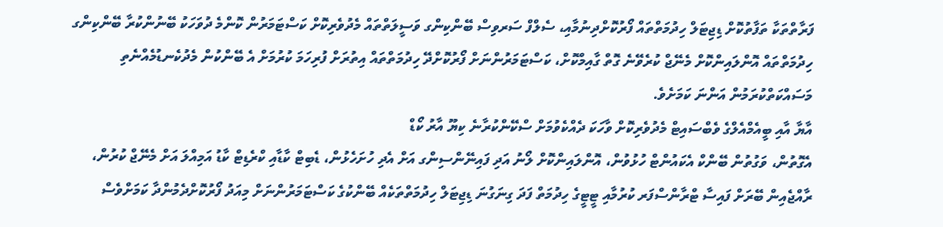ފަރާތްތަކާ ތަފާތުކޮށް ޑިޖިޓަލް ހިދުމަތްތައް ފޯރުކޮށްދިނުމާއި، ސެލްފް ސަރވިސް ބޭންކިންގ ވަސީލަތްތައް މެދުވެރިކޮށް ކަސްޓަމަރުން ކޮންމެ ދުވަހަކު ބޭނުންކުރާ ބޭންކިންގ ހިދުމަތްތައް އޮންލައިންކޮށް މެނޭޖް ކުރެވޭނެ ގޮތް ގާއިމްކޮށް، ކަސްޓަމަރުންނަށް ފޯރުކޮށްދޭ ހިދުމަތްތައް އިތުރަށް ފުރިހަމަ ކުރުމަށް އެ ބޭންކުން މެދުކެނޑުމެއްނެތި މަސައްކަތްކުރަމުން އަންނަ ކަމަށެވެ.
އާޔާ އާއި ބީއެމްއެލްގެ ވެބްސައިޓް މެދުވެރިކޮށް ވާހަކަ ދެއްކެވުމަށް ސްކޭންކުރާނެ ކިޔޫ އާރު ކޯޑް
އެގޮތުން، ވަގުތުން ބޭންކް އެކައުންޓް ހުޅުވުން، އޮންލައިންކޮށް ލޯނު އަދި ފައިނޭންސިންގ އަށް އެދި ހުށަހެޅުން، ޑެބިޓް ކާޑާއި ކްރެޑިޓް ކާޑު އަމިއްލަ އަށް މެނޭޖް ކުރުން، ރާއްޖެއިން ބޭރަށް ފައިސާ ޓްރާންސްފަރ ކުރުމާއި ޓީޓީގެ ހިދުމަތް ފަދަ ގިނަގުނަ ޑިޖިޓަލް ހިދުމަތްތަކެއް ބޭންކުގެ ކަސްޓަމަރުންނަށް މިއަދު ފޯރުކޮށްދެމުންދާ ކަމަށްވެސް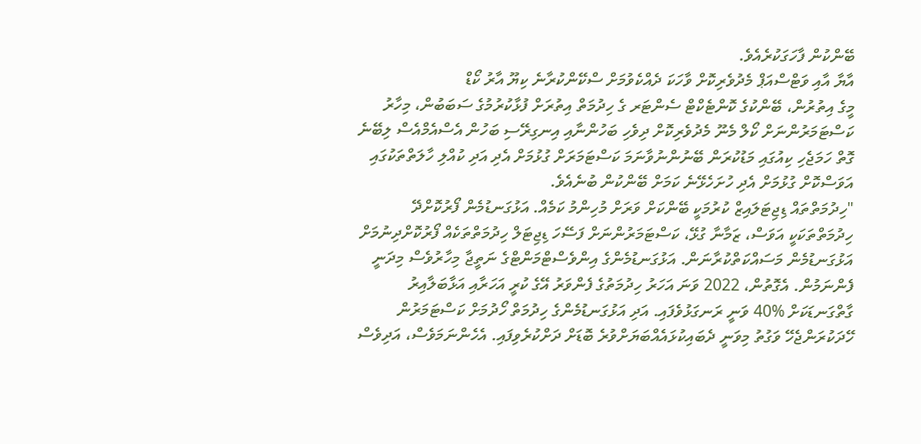ބޭންކުން ފާހަގަކުރެއެވެ.
އާޔާ އާއި ވަޓްސްއަޕް މެދުވެރިކޮށް ވާހަކަ ދެއްކެވުމަށް ސްކޭންކުރާނެ ކިޔޫ އާރު ކޯޑް
މީގެ އިތުރުން، ބޭންކުގެ ކޮންޓެކްޓް ސެންޓަރ ގެ ހިދުމަތް އިތުރަށް ފުޅާކުރުމުގެ ސަބަބުން، މިހާރު ކަސްޓަމަރުންނަށް ކޯލް މެނޫ މެދުވެރިކޮށް ދިވެހި ބަހުންނާއި އިނގިރޭސި ބަހުން އެސްއެމްއެސް ލިބޭނެ ގޮތް ހަމަޖެހި ކިއުގައި މަޑުކުރަން ބޭނުންނުވާނަމަ ކަސްޓަމަރަށް ގުޅުމަށް އެދި އަދި ކުއްލި ހާލަތްތަކުގައި އަވަސްކޮށް ގުޅުމަށް އެދި ހުށަހެޅޭނެ ކަމަށް ބޭންކުން ބުނެއެވެ.
"ހިދުމަތްތައް ޑިޖިޓަލައިޒް ކުރުމަކީ ބޭންކަށް ވަރަށް މުހިންމު ކަމެއް. އަޅުގަނޑުމެން ފޯރުކޮށްދޭ ހިދުމަތްތަކަކީ އަވަސް، ޒަމާނާ ގުޅޭ، ކަސްޓަމަރުންނަށް ފަސޭހަ ޑިޖިޓަލް ހިދުމަތްތަކެއް ފޯރުކޮށްދިނުމަށް އަޅުގަނޑުމެން މަސައްކަތްކުރާނަން. އަޅުގަނޑުމެންގެ އިންވެސްޓްމަންޓްގެ ނަތީޖާ މިހާރުވެސް މިދަނީ ފެންނަމުން. އެގޮތުން، 2022 ވަނަ އަހަރު ހިދުމަތުގެ ފެންވަރު އޭގެ ކުރީ އަހަރާއި އަޅާބަލާއިރު ގާތްގަނޑަކަށް %40 ވަނީ ރަނގަޅުވެފައި. އަދި އަޅުގަނޑުމެންގެ ހިދުމަތް ހޯދުމަށް ކަސްޓަމަރުން ހޭދަކުރަންޖެހޭ ވަގުތު މިވަނީ ދެބައިކުޅައެއްބަޔަށްވުރެ ބޮޑަށް ދަށްކުރެވިފައި. އެހެންނަމަވެސް، އަދިވެސް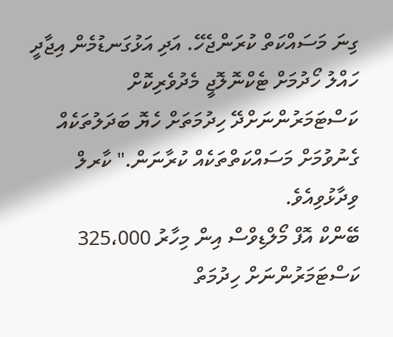ގިނަ މަސައްކަތް ކުރަންޖެހޭ. އަދި އަޅުގަނޑުމެން އިޖާދީ ހައްލު ހޯދުމަށް ޓެކްނޮލޮޖީ މެދުވެރިކޮށް ކަސްޓަމަރުންނަށްދޭ ހިދުމަތަށް ހެޔޮ ބަދަލުތަކެއް ގެނުވުމަށް މަސައްކަތްތަކެއް ކުރާނަން." ކާރލް ވިދާޅުވިއެވެ.
ބޭންކް އޮފް މޯލްޑިވްސް އިން މިހާރު 325،000 ކަސްޓަމަރުންނަށް ހިދުމަތް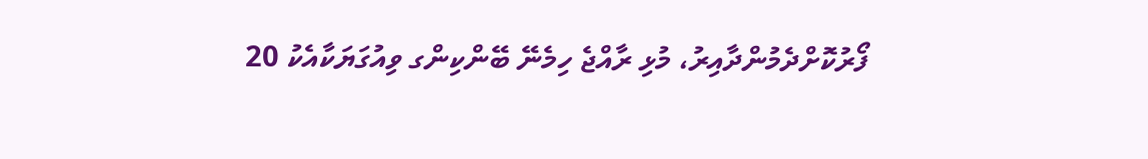ފޯރުކޮށްދެމުންދާއިރު، މުޅި ރާއްޖެ ހިމެނޭ ބޭންކިންގ ވިއުގަޔަކާއެކު 20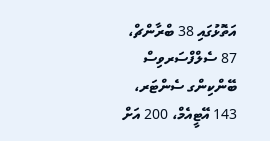އަތޮޅުގައި 38 ބްރާންޗް، 87 ސެލްފްސަރވިސް ބޭންކިންގ ސެންޓަރ، 143 އޭޓީއެމް، 200 އަށް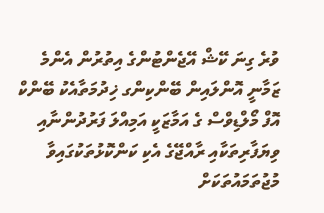ވުރެ ގިނަ ކޭޝް އޭޖެންޓުންގެ އިތުރުން އެންމެ ޒަމާނީ އޮންލައިން ބޭންކިންގ ޚިދުމަތާއެކު ބޭންކް އޮފް މޯލްޑިވްސް ގެ އަމާޒަކީ އަމިއްލަ ފަރުދުންނާއި ވިޔަފާރިތަކާއި ރާއްޖޭގެ އެކި ކަންކޮޅުތަކުގައިވާ މުޖުތަމައުތަކަށް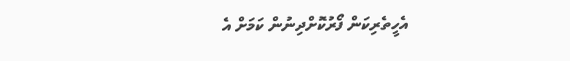އެހީތެރިކަން ފޯރުކޮށްދިނުން ކަމަށް އެ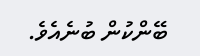ބޭންކުން ބުނެއެވެ.